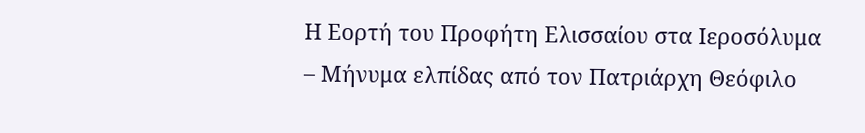Η Εορτή του Προφήτη Ελισσαίου στα Ιεροσόλυμα – Μήνυμα ελπίδας από τον Πατριάρχη Θεόφιλο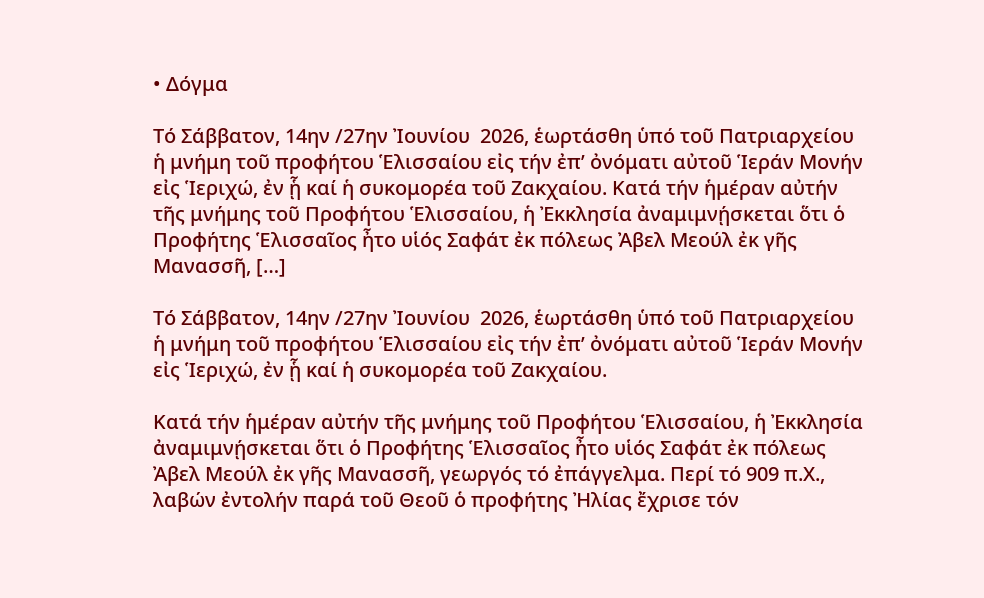• Δόγμα

Τό Σάββατον, 14ην /27ην Ἰουνίου  2026, ἑωρτάσθη ὑπό τοῦ Πατριαρχείου ἡ μνήμη τοῦ προφήτου Ἑλισσαίου εἰς τήν ἐπ’ ὀνόματι αὐτοῦ Ἱεράν Μονήν εἰς Ἱεριχώ, ἐν ᾗ καί ἡ συκομορέα τοῦ Ζακχαίου. Κατά τήν ἡμέραν αὐτήν τῆς μνήμης τοῦ Προφήτου Ἑλισσαίου, ἡ Ἐκκλησία ἀναμιμνῄσκεται ὅτι ὁ Προφήτης Ἑλισσαῖος ἦτο υἱός Σαφάτ ἐκ πόλεως Ἀβελ Μεούλ ἐκ γῆς Μανασσῆ, […]

Τό Σάββατον, 14ην /27ην Ἰουνίου  2026, ἑωρτάσθη ὑπό τοῦ Πατριαρχείου ἡ μνήμη τοῦ προφήτου Ἑλισσαίου εἰς τήν ἐπ’ ὀνόματι αὐτοῦ Ἱεράν Μονήν εἰς Ἱεριχώ, ἐν ᾗ καί ἡ συκομορέα τοῦ Ζακχαίου.

Κατά τήν ἡμέραν αὐτήν τῆς μνήμης τοῦ Προφήτου Ἑλισσαίου, ἡ Ἐκκλησία ἀναμιμνῄσκεται ὅτι ὁ Προφήτης Ἑλισσαῖος ἦτο υἱός Σαφάτ ἐκ πόλεως Ἀβελ Μεούλ ἐκ γῆς Μανασσῆ, γεωργός τό ἐπάγγελμα. Περί τό 909 π.Χ., λαβών ἐντολήν παρά τοῦ Θεοῦ ὁ προφήτης Ἠλίας ἔχρισε τόν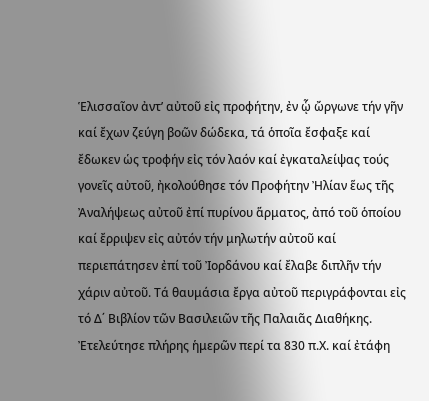Ἑλισσαῖον ἀντ’ αὐτοῦ εἰς προφήτην, ἐν ᾧ ὤργωνε τήν γῆν καί ἔχων ζεύγη βοῶν δώδεκα, τά ὁποῖα ἔσφαξε καί ἔδωκεν ὡς τροφήν εἰς τόν λαόν καί ἐγκαταλείψας τούς γονεῖς αὐτοῦ, ἠκολούθησε τόν Προφήτην Ἠλίαν ἕως τῆς Ἀναλήψεως αὐτοῦ ἐπί πυρίνου ἅρματος, ἀπό τοῦ ὁποίου καί ἔρριψεν εἰς αὐτόν τήν μηλωτήν αὐτοῦ καί περιεπάτησεν ἐπί τοῦ Ἰορδάνου καί ἔλαβε διπλῆν τήν χάριν αὐτοῦ. Τά θαυμάσια ἔργα αὐτοῦ περιγράφονται εἰς τό Δ΄ Βιβλίον τῶν Βασιλειῶν τῆς Παλαιᾶς Διαθήκης. Ἐτελεύτησε πλήρης ἡμερῶν περί τα 830 π.Χ. καί ἐτάφη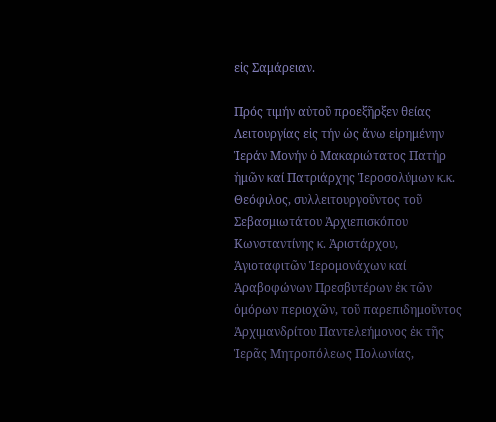εἰς Σαμάρειαν.

Πρός τιμήν αὐτοῦ προεξῆρξεν θείας Λειτουργίας εἰς τήν ὡς ἄνω εἱρημένην Ἱεράν Μονήν ὁ Μακαριώτατος Πατήρ ἡμῶν καί Πατριάρχης Ἱεροσολύμων κ.κ. Θεόφιλος, συλλειτουργοῦντος τοῦ Σεβασμιωτάτου Ἀρχιεπισκόπου Κωνσταντίνης κ. Ἀριστάρχου, Ἁγιοταφιτῶν Ἱερομονάχων καί Ἀραβοφώνων Πρεσβυτέρων ἐκ τῶν ὁμόρων περιοχῶν, τοῦ παρεπιδημοῦντος Ἀρχιμανδρίτου Παντελεήμονος ἐκ τῆς Ἱερᾶς Μητροπόλεως Πολωνίας,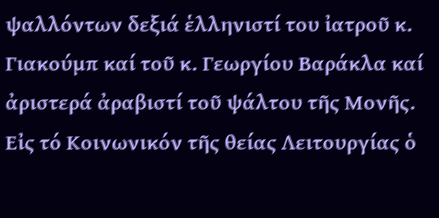ψαλλόντων δεξιά ἑλληνιστί του ἰατροῦ κ. Γιακούμπ καί τοῦ κ. Γεωργίου Βαράκλα καί ἀριστερά ἀραβιστί τοῦ ψάλτου τῆς Μονῆς.  Εἰς τό Κοινωνικόν τῆς θείας Λειτουργίας ὁ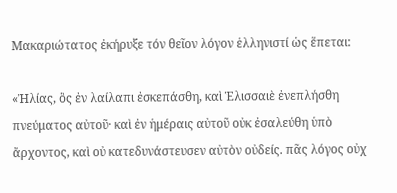Μακαριώτατος ἐκήρυξε τόν θεῖον λόγον ἑλληνιστί ὡς ἕπεται:

«Ἠλίας, ὃς ἐν λαίλαπι ἐσκεπάσθη, καὶ Ἑλισσαιὲ ἐνεπλήσθη πνεύματος αὐτοῦ· καὶ ἐν ἡμέραις αὐτοῦ οὐκ ἐσαλεύθη ὑπὸ ἄρχοντος, καὶ οὐ κατεδυνάστευσεν αὐτὸν οὐδείς. πᾶς λόγος οὐχ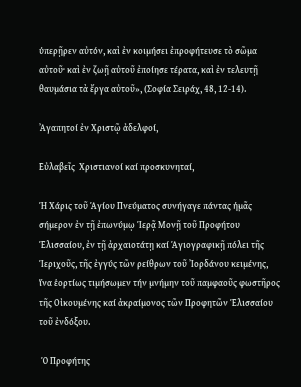ὑπερῇρεν αὐτόν, καὶ ἐν κοιμήσει ἐπροφήτευσε τὸ σῶμα αὐτοῦ· καὶ ἐν ζωῇ αὐτοῦ ἐποίησε τέρατα, καὶ ἐν τελευτῇ θαυμάσια τὰ ἔργα αὐτοῦ», (Σοφία Σειράχ, 48, 12-14).

Ἀγαπητοί ἐν Χριστῷ ἀδελφοί,

Εὐλαβεῖς  Χριστιανοί καί προσκυνηταί,

Ἡ Χάρις τοῦ Ἁγίου Πνεύματος συνήγαγε πάντας ἡμᾶς σήμερον ἐν τῇ ἐπωνύμῳ Ἱερᾷ Μονῇ τοῦ Προφήτου Ἑλισσαίου, ἐν τῇ ἀρχαιοτάτῃ καί Ἁγιογραφικῇ πόλει τῆς Ἱεριχοῦς, τῆς ἐγγύς τῶν ρείθρων τοῦ Ἰορδάνου κειμένης, ἵνα ἑορτίως τιμήσωμεν τήν μνήμην τοῦ παμφαοῦς φωστῆρος τῆς Οἰκουμένης καί ἀκραίμονος τῶν Προφητῶν Ἑλισσαίου τοῦ ἐνδόξου.

 Ὁ Προφήτης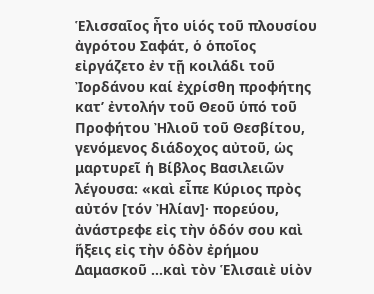Ἑλισσαῖος ἦτο υἱός τοῦ πλουσίου ἀγρότου Σαφάτ, ὁ ὁποῖος εἰργάζετο ἐν τῇ κοιλάδι τοῦ Ἰορδάνου καί ἐχρίσθη προφήτης κατ’ ἐντολήν τοῦ Θεοῦ ὑπό τοῦ Προφήτου Ἠλιοῦ τοῦ Θεσβίτου, γενόμενος διάδοχος αὐτοῦ, ὡς μαρτυρεῖ ἡ Βίβλος Βασιλειῶν λέγουσα: «καὶ εἶπε Κύριος πρὸς αὐτόν [τόν Ἠλίαν]· πορεύου, ἀνάστρεφε εἰς τὴν ὁδόν σου καὶ ἥξεις εἰς τὴν ὁδὸν ἐρήμου Δαμασκοῦ …καὶ τὸν Ἑλισαιὲ υἱὸν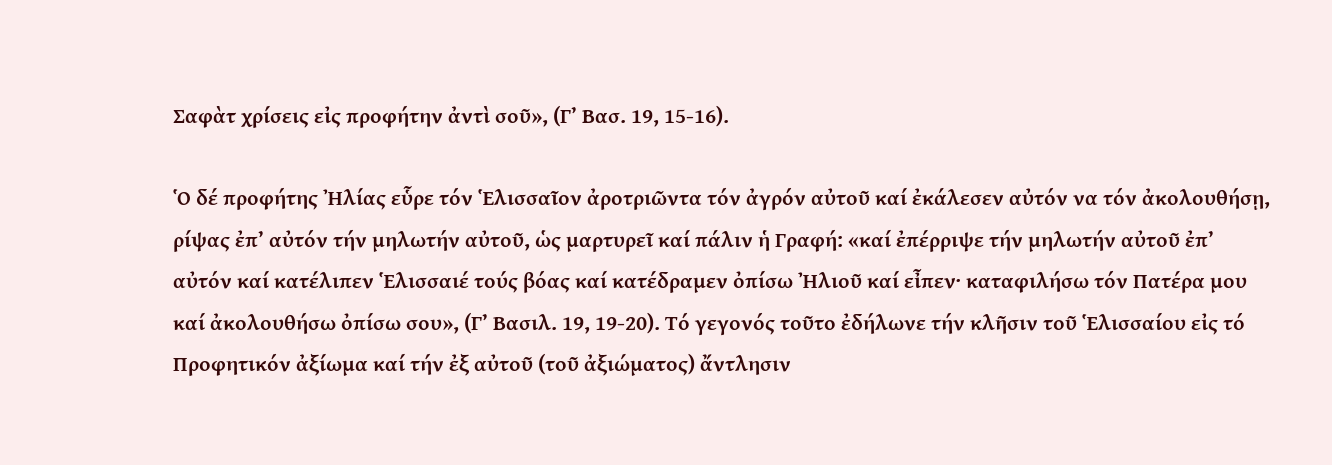Σαφὰτ χρίσεις εἰς προφήτην ἀντὶ σοῦ», (Γ’ Βασ. 19, 15-16).

Ὁ δέ προφήτης Ἠλίας εὗρε τόν Ἑλισσαῖον ἀροτριῶντα τόν ἀγρόν αὐτοῦ καί ἐκάλεσεν αὐτόν να τόν ἀκολουθήσῃ, ρίψας ἐπ’ αὐτόν τήν μηλωτήν αὐτοῦ, ὡς μαρτυρεῖ καί πάλιν ἡ Γραφή: «καί ἐπέρριψε τήν μηλωτήν αὐτοῦ ἐπ’ αὐτόν καί κατέλιπεν Ἑλισσαιέ τούς βόας καί κατέδραμεν ὀπίσω Ἠλιοῦ καί εἶπεν· καταφιλήσω τόν Πατέρα μου καί ἀκολουθήσω ὀπίσω σου», (Γ’ Βασιλ. 19, 19-20). Τό γεγονός τοῦτο ἐδήλωνε τήν κλῆσιν τοῦ Ἑλισσαίου εἰς τό Προφητικόν ἀξίωμα καί τήν ἐξ αὐτοῦ (τοῦ ἀξιώματος) ἄντλησιν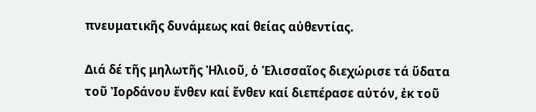πνευματικῆς δυνάμεως καί θείας αὐθεντίας.

Διά δέ τῆς μηλωτῆς Ἠλιοῦ, ὁ Ἑλισσαῖος διεχώρισε τά ὕδατα τοῦ Ἰορδάνου ἔνθεν καί ἔνθεν καί διεπέρασε αὐτόν, ἐκ τοῦ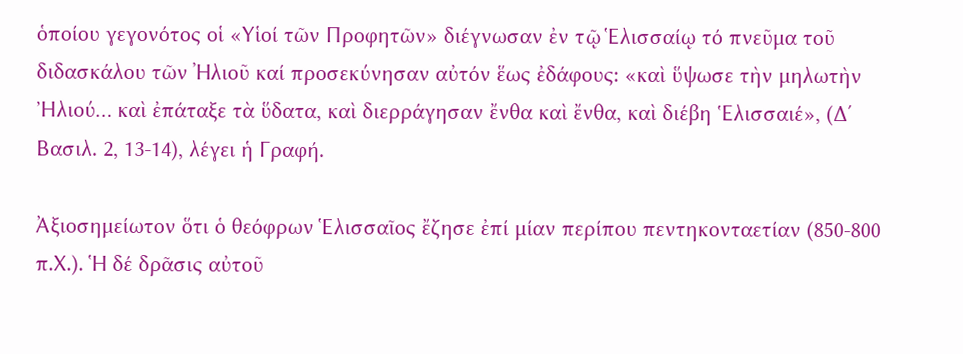ὁποίου γεγονότος οἱ «Υἱοί τῶν Προφητῶν» διέγνωσαν ἐν τῷ Ἑλισσαίῳ τό πνεῦμα τοῦ διδασκάλου τῶν Ἠλιοῦ καί προσεκύνησαν αὐτόν ἕως ἐδάφους: «καὶ ὕψωσε τὴν μηλωτὴν ᾿Ηλιού… καὶ ἐπάταξε τὰ ὕδατα, καὶ διερράγησαν ἔνθα καὶ ἔνθα, καὶ διέβη ῾Ελισσαιέ», (Δ΄ Βασιλ. 2, 13-14), λέγει ἡ Γραφή.

Ἀξιοσημείωτον ὅτι ὁ θεόφρων Ἑλισσαῖος ἔζησε ἐπί μίαν περίπου πεντηκονταετίαν (850-800 π.Χ.). Ἡ δέ δρᾶσις αὐτοῦ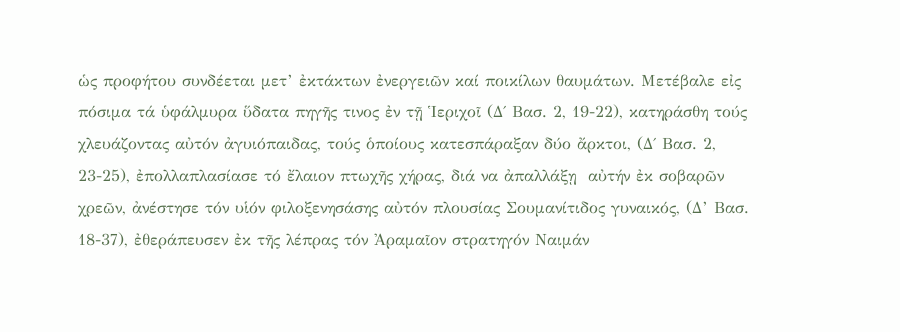ὡς προφήτου συνδέεται μετ’ ἐκτάκτων ἐνεργειῶν καί ποικίλων θαυμάτων. Μετέβαλε εἰς πόσιμα τά ὑφάλμυρα ὕδατα πηγῆς τινος ἐν τῇ Ἱεριχοῖ (Δ΄ Βασ. 2, 19-22), κατηράσθη τούς χλευάζοντας αὐτόν ἀγυιόπαιδας, τούς ὁποίους κατεσπάραξαν δύο ἄρκτοι, (Δ΄ Βασ. 2, 23-25), ἐπολλαπλασίασε τό ἔλαιον πτωχῆς χήρας, διά να ἀπαλλάξῃ  αὐτήν ἐκ σοβαρῶν χρεῶν, ἀνέστησε τόν υἱόν φιλοξενησάσης αὐτόν πλουσίας Σουμανίτιδος γυναικός, (Δ’ Βασ. 18-37), ἐθεράπευσεν ἐκ τῆς λέπρας τόν Ἀραμαῖον στρατηγόν Ναιμάν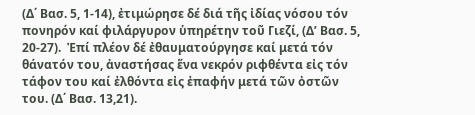(Δ΄ Βασ. 5, 1-14), ἐτιμώρησε δέ διά τῆς ἰδίας νόσου τόν πονηρόν καί φιλάργυρον ὑπηρέτην τοῦ Γιεζί, (Δ’ Βασ. 5, 20-27).  Ἐπί πλέον δέ ἐθαυματούργησε καί μετά τόν θάνατόν του, ἀναστήσας ἕνα νεκρόν ριφθέντα εἰς τόν τάφον του καί ἐλθόντα εἰς ἐπαφήν μετά τῶν ὀστῶν του. (Δ΄ Βασ. 13,21).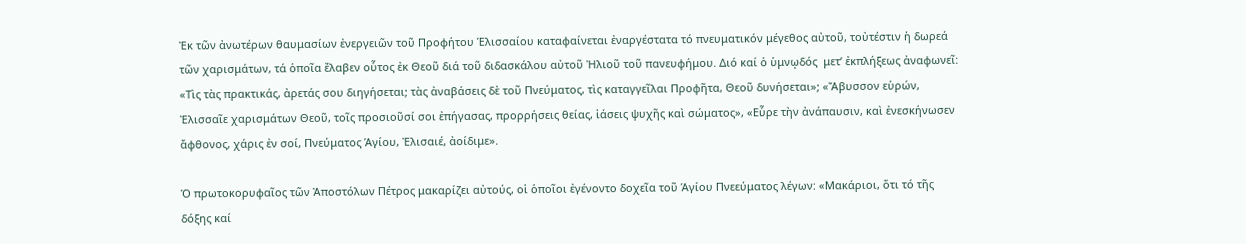Ἐκ τῶν ἀνωτέρων θαυμασίων ἐνεργειῶν τοῦ Προφήτου Ἑλισσαίου καταφαίνεται ἐναργέστατα τό πνευματικόν μέγεθος αὐτοῦ, τοὐτέστιν ἡ δωρεά τῶν χαρισμάτων, τά ὁποῖα ἔλαβεν οὗτος ἐκ Θεοῦ διά τοῦ διδασκάλου αὐτοῦ Ἠλιοῦ τοῦ πανευφήμου. Διό καί ὁ ὑμνῳδός  μετ’ ἐκπλήξεως ἀναφωνεῖ: «Τὶς τὰς πρακτικάς, ἀρετάς σου διηγήσεται; τὰς ἀναβάσεις δὲ τοῦ Πνεύματος, τὶς καταγγεῖλαι Προφῆτα, Θεοῦ δυνήσεται»; «Ἄβυσσον εὑρών, Ἐλισσαῖε χαρισμάτων Θεοῦ, τοῖς προσιοῦσί σοι ἐπήγασας, προρρήσεις θείας, ἰάσεις ψυχῆς καὶ σώματος», «Εὗρε τὴν ἀνάπαυσιν, καὶ ἐνεσκήνωσεν ἄφθονος, χάρις ἐν σοί, Πνεύματος Ἁγίου, Ἐλισαιέ, ἀοίδιμε».

Ὁ πρωτοκορυφαῖος τῶν Ἀποστόλων Πέτρος μακαρίζει αὐτούς, οἱ ὁποῖοι ἐγένοντο δοχεῖα τοῦ Ἁγίου Πνεεύματος λέγων: «Μακάριοι, ὅτι τό τῆς δόξης καί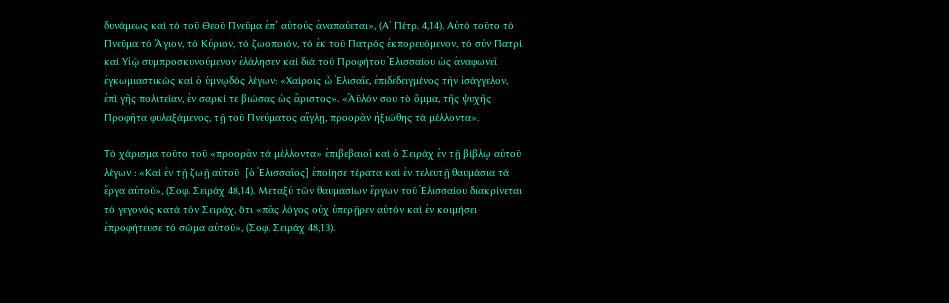δυνάμεως καί τό τοῦ Θεοῦ Πνεῦμα ἐπ’ αὐτούς ἀναπαύεται», (Α΄ Πέτρ. 4,14). Αὐτό τοῦτο τό Πνεῦμα τό Ἅγιον, τό Κύριον, τό ζωοποιόν, τό ἐκ τοῦ Πατρός ἐκπορευόμενον, τό σύν Πατρί καί Υἱῷ συμπροσκυνούμενον ἐλάλησεν καί διά τοῦ Προφήτου Ἑλισσαίου ὡς ἀναφωνεῖ ἐγκωμιαστικῶς καί ὁ ὑμνῳδός λέγων: «Χαίροις ὦ Ἐλισαῖε, ἐπιδεδειγμένος τὴν ἰσάγγελον, ἐπὶ γῆς πολιτείαν, ἐν σαρκί τε βιώσας ὡς ἄριστος». «Ἄϋλόν σου τὸ ὄμμα, τῆς ψυχῆς Προφῆτα φυλαξάμενος, τῇ τοῦ Πνεύματος αἴγλῃ, προορᾶν ἠξιώθης τὰ μέλλοντα».

Τό χάρισμα τοῦτο τοῦ «προορᾶν τά μέλλοντα» ἐπιβεβαιοῖ καί ὁ Σειράχ ἐν τῇ βίβλῳ αὐτοῦ λέγων : «Καί ἐν τῇ ζωῇ αὐτοῦ  [ὁ Ἑλισσαῖος] ἐποίησε τέρατα καί ἐν τελευτῇ θαυμάσια τά ἔργα αὐτοῦ», (Σοφ. Σειράχ 48,14). Μεταξύ τῶν θαυμασίων ἔργων τοῦ Ἑλισσαίου διακρίνεται τό γεγονός κατά τόν Σειράχ, ὅτι «πᾶς λόγος οὐχ ὑπερῇρεν αὐτόν καί ἐν κοιμήσει ἐπροφήτευσε τό σῶμα αὐτοῦ», (Σοφ. Σειράχ 48,13).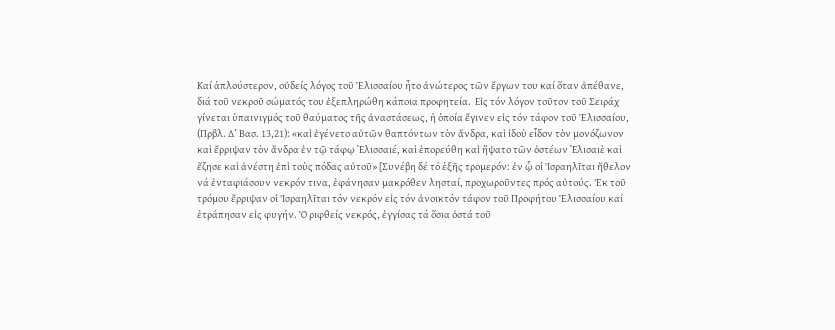Καί ἁπλούστερον, οὐδείς λόγος τοῦ Ἑλισσαίου ἦτο ἀνώτερος τῶν ἔργων του καί ὅταν ἀπέθανε, διά τοῦ νεκροῦ σώματός του ἐξεπληρώθη κάποια προφητεία.  Εἰς τόν λόγον τοῦτον τοῦ Σειράχ γίνεται ὑπαινιγμός τοῦ θαύματος τῆς ἀναστάσεως, ἡ ὁποία ἔγινεν εἰς τόν τάφον τοῦ Ἑλισσαίου,  (Πρβλ. Δ’ Βασ. 13,21): «καὶ ἐγένετο αὐτῶν θαπτόντων τὸν ἄνδρα, καὶ ἰδοὺ εἶδον τὸν μονόζωνον καὶ ἔρριψαν τὸν ἄνδρα ἐν τῷ τάφῳ ῾Ελισσαιέ, καὶ ἐπορεύθη καὶ ἥψατο τῶν ὀστέων ῾Ελισαιὲ καὶ ἔζησε καὶ ἀνέστη ἐπὶ τοὺς πόδας αὐτοῦ» [Συνέβη δέ τό ἑξῆς τρομερόν: ἐν ᾧ οἱ Ἰσραηλῖται ἤθελον νά ἐνταφιάσουν νεκρόν τινα, ἐφάνησαν μακρόθεν λησταί, προχωροῦντες πρός αὐτούς. Ἐκ τοῦ τρόμου ἔρριψαν οἱ Ἰσραηλῖται τόν νεκρόν εἰς τόν ἀνοικτόν τάφον τοῦ Προφήτου Ἑλισσαίου καί ἐτράπησαν εἰς φυγήν. Ὁ ριφθείς νεκρός, ἐγγίσας τά ὅσια ὀστά τοῦ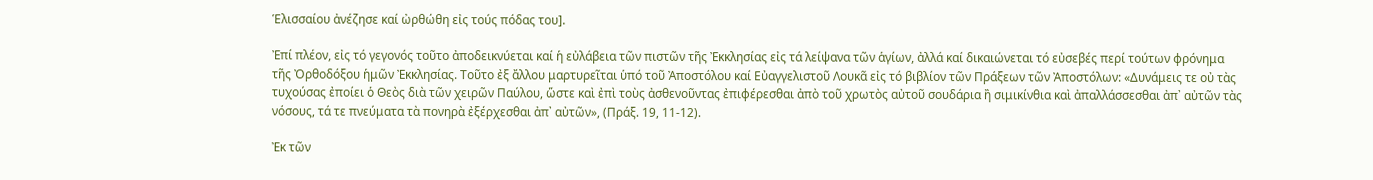Ἑλισσαίου ἀνέζησε καί ὠρθώθη εἰς τούς πόδας του].

Ἐπί πλέον, εἰς τό γεγονός τοῦτο ἀποδεικνύεται καί ἡ εὐλάβεια τῶν πιστῶν τῆς Ἐκκλησίας εἰς τά λείψανα τῶν ἁγίων, ἀλλά καί δικαιώνεται τό εὐσεβές περί τούτων φρόνημα τῆς Ὀρθοδόξου ἡμῶν Ἐκκλησίας. Τοῦτο ἐξ ἄλλου μαρτυρεῖται ὑπό τοῦ Ἀποστόλου καί Εὐαγγελιστοῦ Λουκᾶ εἰς τό βιβλίον τῶν Πράξεων τῶν Ἀποστόλων: «Δυνάμεις τε οὐ τὰς τυχούσας ἐποίει ὁ Θεὸς διὰ τῶν χειρῶν Παύλου, ὥστε καὶ ἐπὶ τοὺς ἀσθενοῦντας ἐπιφέρεσθαι ἀπὸ τοῦ χρωτὸς αὐτοῦ σουδάρια ἢ σιμικίνθια καὶ ἀπαλλάσσεσθαι ἀπ᾿ αὐτῶν τὰς νόσους, τά τε πνεύματα τὰ πονηρὰ ἐξέρχεσθαι ἀπ᾿ αὐτῶν», (Πράξ. 19, 11-12).

Ἐκ τῶν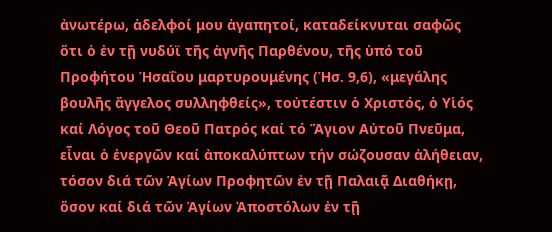ἀνωτέρω, ἀδελφοί μου ἀγαπητοί, καταδείκνυται σαφῶς ὅτι ὁ ἐν τῇ νυδύϊ τῆς ἁγνῆς Παρθένου, τῆς ὑπό τοῦ Προφήτου Ἡσαΐου μαρτυρουμένης (Ἡσ. 9,6), «μεγάλης βουλῆς ἄγγελος συλληφθείς», τοὐτέστιν ὁ Χριστός, ὁ Υἱός καί Λόγος τοῦ Θεοῦ Πατρός καί τό Ἅγιον Αὐτοῦ Πνεῦμα, εἶναι ὁ ἐνεργῶν καί ἀποκαλύπτων τήν σώζουσαν ἀλήθειαν, τόσον διά τῶν Ἁγίων Προφητῶν ἐν τῇ Παλαιᾷ Διαθήκῃ, ὅσον καί διά τῶν Ἁγίων Ἀποστόλων ἐν τῇ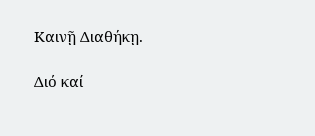Καινῇ Διαθήκῃ.

Διό καί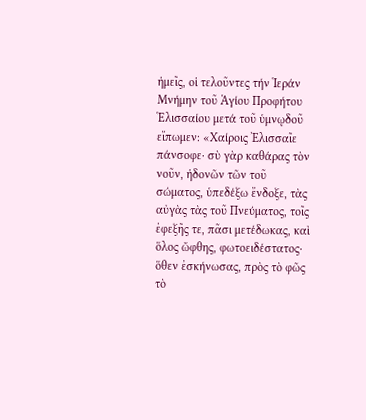ἡμεῖς, οἱ τελοῦντες τήν Ἱεράν Μνήμην τοῦ Ἁγίου Προφήτου Ἑλισσαίου μετά τοῦ ὑμνῳδοῦ εἴπωμεν: «Χαίροις Ἐλισσαῖε πάνσοφε· σὺ γὰρ καθάρας τὸν νοῦν, ἡδονῶν τῶν τοῦ σώματος, ὑπεδέξω ἔνδοξε, τὰς αὐγὰς τὰς τοῦ Πνεύματος, τοῖς ἐφεξῆς τε, πᾶσι μετέδωκας, καὶ ὅλος ὤφθης, φωτοειδέστατος· ὅθεν ἐσκήνωσας, πρὸς τὸ φῶς τὸ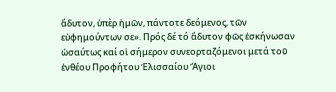ἄδυτον, ὑπὲρ ἡμῶν, πάντοτε δεόμενος, τῶν εὐφημούντων σε». Πρός δέ τό ἄδυτον φῶς ἐσκήνωσαν ὡσαύτως καί οἱ σήμερον συνεορταζόμενοι μετά τοῦ ἐνθέου Προφήτου Ἑλισσαίου Ἅγιοι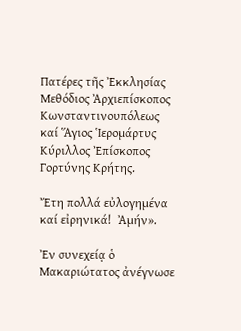Πατέρες τῆς Ἐκκλησίας Μεθόδιος Ἀρχιεπίσκοπος Κωνσταντινουπόλεως καί Ἅγιος Ἱερομάρτυς Κύριλλος Ἐπίσκοπος Γορτύνης Κρήτης.

Ἔτη πολλά εὐλογημένα καί εἰρηνικά!  Ἀμήν».

Ἐν συνεχείᾳ ὁ Μακαριώτατος ἀνέγνωσε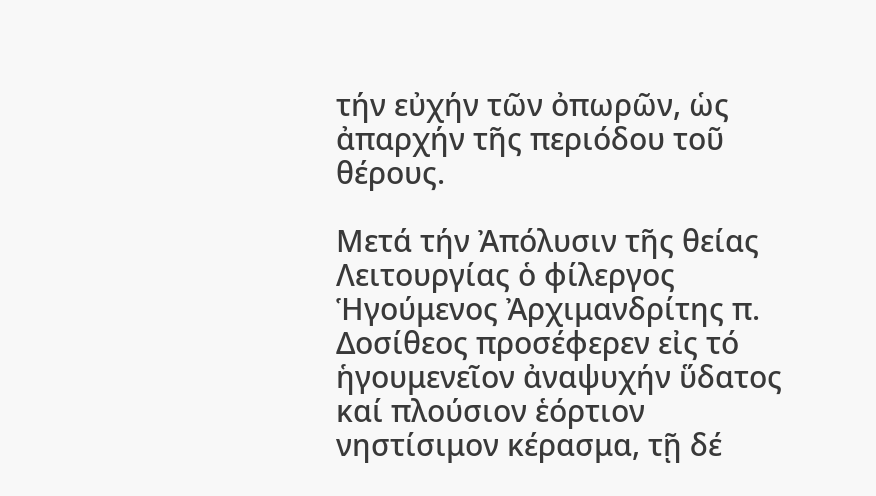τήν εὐχήν τῶν ὀπωρῶν, ὡς ἀπαρχήν τῆς περιόδου τοῦ θέρους.

Μετά τήν Ἀπόλυσιν τῆς θείας Λειτουργίας ὁ φίλεργος Ἡγούμενος Ἀρχιμανδρίτης π. Δοσίθεος προσέφερεν εἰς τό ἡγουμενεῖον ἀναψυχήν ὕδατος καί πλούσιον ἑόρτιον νηστίσιμον κέρασμα, τῇ δέ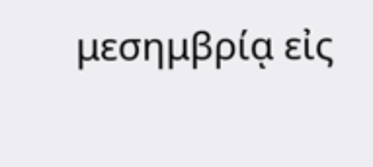μεσημβρίᾳ εἰς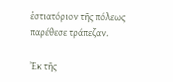ἑστιατόριον τῆς πόλεως παρέθεσε τράπεζαν.

Ἐκ τῆς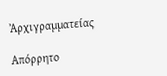Ἀρχιγραμματείας

Απόρρητο